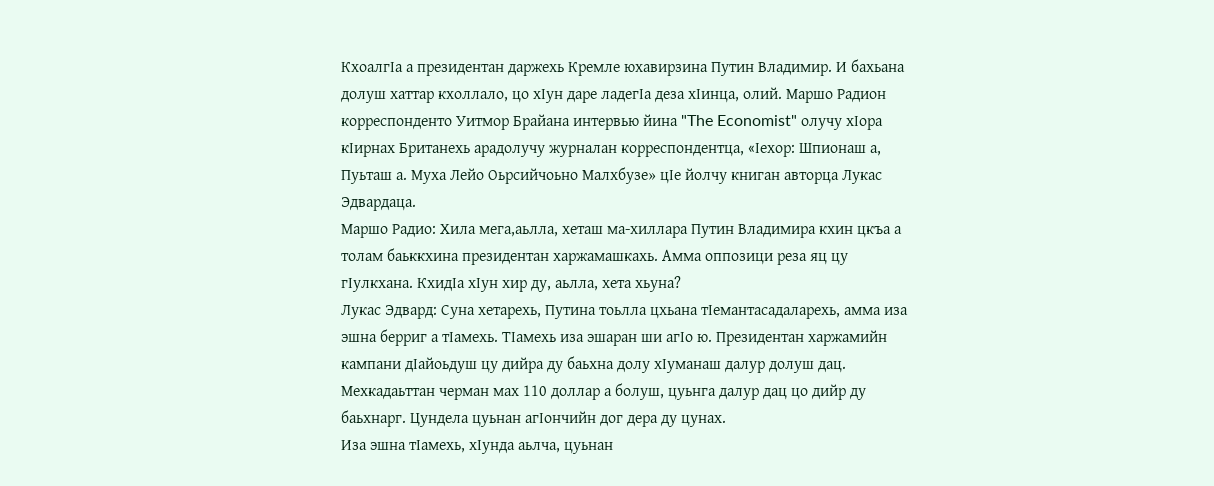КхоалгIа а президентан даржехь Кремле юхавирзина Путин Владимир. И бахьана долуш хаттар кхоллало, цо хIун даре ладегIа деза хIинца, олий. Маршо Радион корреспонденто Уитмор Брайана интервью йина "The Economist" олучу хIора кIирнах Британехь арадолучу журналан корреспондентца, «Iехор: Шпионаш а, Пуьташ а. Муха Лейо Оьрсийчоьно Малхбузе» цIе йолчу книган авторца Лукас Эдвардаца.
Маршо Радио: Хила мега,аьлла, хеташ ма-хиллара Путин Владимира кхин цкъа а толам баьккхина президентан харжамашкахь. Амма оппозици реза яц цу гIулкхана. КхидIа хIун хир ду, аьлла, хета хьуна?
Лукас Эдвард: Суна хетарехь, Путина тоьлла цхьана тIемантасадаларехь, амма иза эшна берриг а тIамехь. ТIамехь иза эшаран ши агIо ю. Президентан харжамийн кампани дIайоьдуш цу дийра ду баьхна долу хIуманаш далур долуш дац.
Мехкадаьттан черман мах 110 доллар а болуш, цуьнга далур дац цо дийр ду баьхнарг. Цундела цуьнан агIончийн дог дера ду цунах.
Иза эшна тIамехь, хIунда аьлча, цуьнан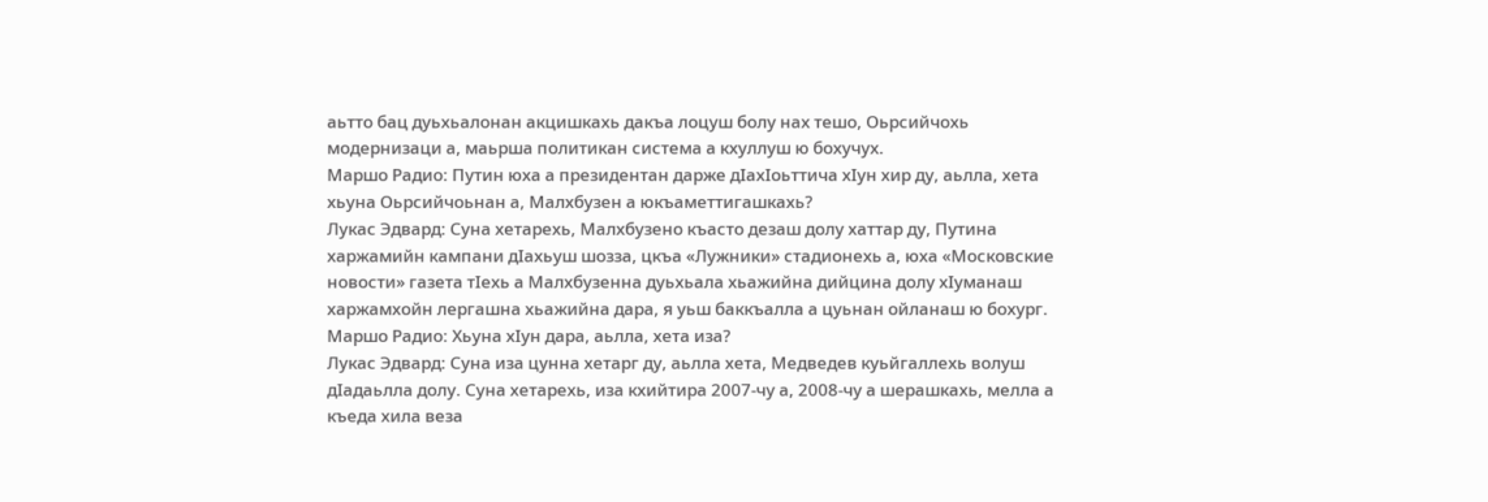аьтто бац дуьхьалонан акцишкахь дакъа лоцуш болу нах тешо, Оьрсийчохь модернизаци а, маьрша политикан система а кхуллуш ю бохучух.
Маршо Радио: Путин юха а президентан дарже дIахIоьттича хIун хир ду, аьлла, хета хьуна Оьрсийчоьнан а, Малхбузен а юкъаметтигашкахь?
Лукас Эдвард: Суна хетарехь, Малхбузено къасто дезаш долу хаттар ду, Путина харжамийн кампани дIахьуш шозза, цкъа «Лужники» стадионехь а, юха «Московские новости» газета тIехь а Малхбузенна дуьхьала хьажийна дийцина долу хIуманаш харжамхойн лергашна хьажийна дара, я уьш баккъалла а цуьнан ойланаш ю бохург.
Маршо Радио: Хьуна хIун дара, аьлла, хета иза?
Лукас Эдвард: Суна иза цунна хетарг ду, аьлла хета, Медведев куьйгаллехь волуш дIадаьлла долу. Суна хетарехь, иза кхийтира 2007-чу а, 2008-чу а шерашкахь, мелла а къеда хила веза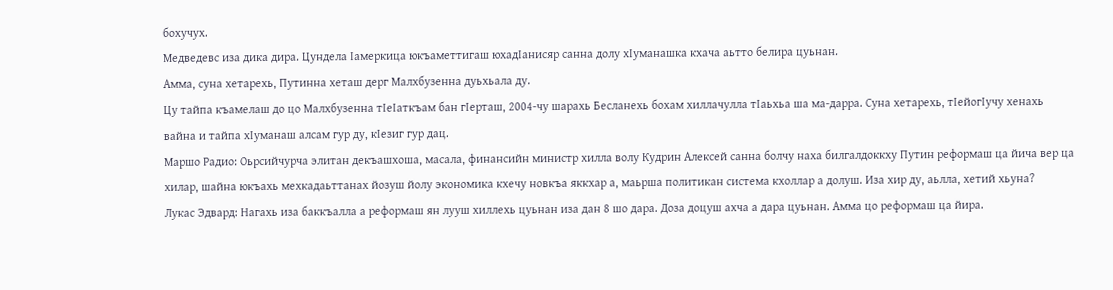бохучух.
Медведевс иза дика дира. Цундела Iамеркица юкъаметтигаш юхадIанисяр санна долу хIуманашка кхача аьтто белира цуьнан.
Амма, суна хетарехь, Путинна хеташ дерг Малхбузенна дуьхьала ду.
Цу тайпа къамелаш до цо Малхбузенна тIеIаткъам бан гIерташ, 2004-чу шарахь Бесланехь бохам хиллачулла тIаьхьа ша ма-дарра. Суна хетарехь, тIейогIучу хенахь вайна и тайпа хIуманаш алсам гур ду, кIезиг гур дац.
Маршо Радио: Оьрсийчурча элитан декъашхоша, масала, финансийн министр хилла волу Кудрин Алексей санна болчу наха билгалдоккху Путин реформаш ца йича вер ца хилар, шайна юкъахь мехкадаьттанах йозуш йолу экономика кхечу новкъа яккхар а, маьрша политикан система кхоллар а долуш. Иза хир ду, аьлла, хетий хьуна?
Лукас Эдвард: Нагахь иза баккъалла а реформаш ян лууш хиллехь цуьнан иза дан 8 шо дара. Доза доцуш ахча а дара цуьнан. Амма цо реформаш ца йира.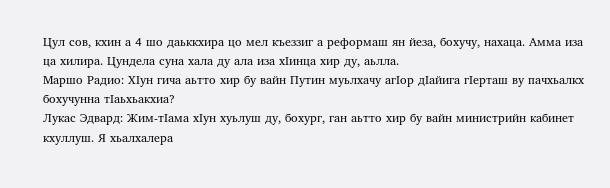Цул сов, кхин а 4 шо даьккхира цо мел къеззиг а реформаш ян йеза, бохучу, нахаца. Амма иза ца хилира. Цундела суна хала ду ала иза хIинца хир ду, аьлла.
Маршо Радио: ХIун гича аьтто хир бу вайн Путин муьлхачу агIор дIайига гIерташ ву пачхьалкх бохучунна тIаьхьакхиа?
Лукас Эдвард: Жим-тIама хIун хуьлуш ду, бохург, ган аьтто хир бу вайн министрийн кабинет кхуллуш. Я хьалхалера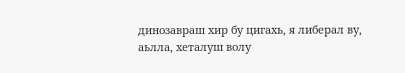динозавраш хир бу цигахь, я либерал ву, аьлла, хеталуш волу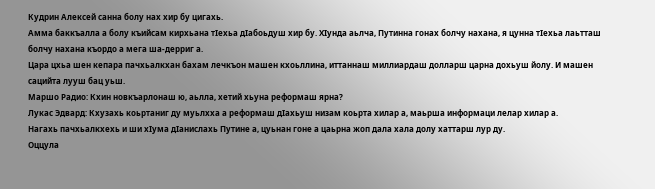Кудрин Алексей санна болу нах хир бу цигахь.
Амма баккъалла а болу къийсам кирхьана тIехьа дIабоьдуш хир бу. ХIунда аьлча, Путинна гонах болчу нахана, я цунна тIехьа лаьтташ болчу нахана къордо а мега ша-дерриг а.
Цара цхьа шен кепара пачхьалкхан бахам лечкъон машен кхоьллина, иттаннаш миллиардаш долларш царна дохьуш йолу. И машен сацийта лууш бац уьш.
Маршо Радио: Кхин новкъарлонаш ю, аьлла, хетий хьуна реформаш ярна?
Лукас Эдвард: Кхузахь коьртаниг ду муьлхха а реформаш дIахьуш низам коьрта хилар а, маьрша информаци лелар хилар а.
Нагахь пачхьалкхехь и ши хIума дIанислахь Путине а, цуьнан гоне а цаьрна жоп дала хала долу хаттарш лур ду.
Оццула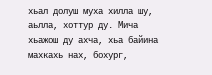хьал долуш муха хилла шу, аьлла, хоттур ду. Мича хьажош ду ахча, хьа байина махкахь нах, бохург,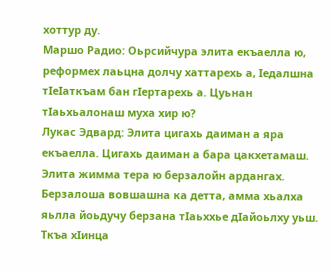хоттур ду.
Маршо Радио: Оьрсийчура элита екъаелла ю, реформех лаьцна долчу хаттарехь а, Iедалшна тIеIаткъам бан гIертарехь а. Цуьнан тIаьхьалонаш муха хир ю?
Лукас Эдвард: Элита цигахь даиман а яра екъаелла. Цигахь даиман а бара цакхетамаш. Элита жимма тера ю берзалойн ардангах.
Берзалоша вовшашна ка детта, амма хьалха яьлла йоьдучу берзана тIаьххье дIайоьлху уьш. Ткъа хIинца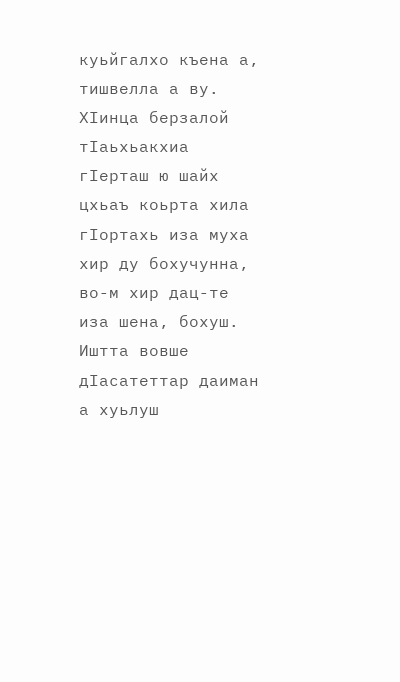куьйгалхо къена а, тишвелла а ву. ХIинца берзалой тIаьхьакхиа гIерташ ю шайх цхьаъ коьрта хила гIортахь иза муха хир ду бохучунна, во-м хир дац-те иза шена, бохуш.
Иштта вовше дIасатеттар даиман а хуьлуш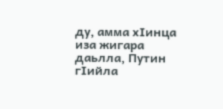ду, амма хIинца иза жигара даьлла, Путин гIийла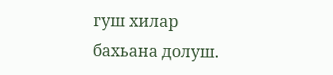гуш хилар бахьана долуш.